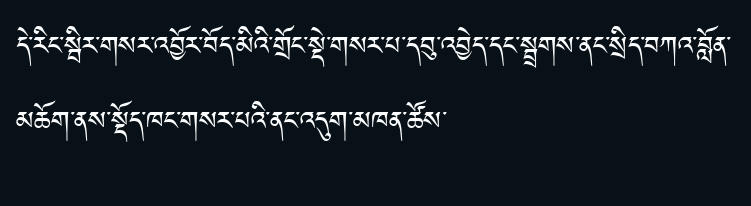དེ་རིང་སྦིར་གསར་འབྱོར་བོད་མིའི་གྲོང་སྡེ་གསར་པ་དབུ་འབྱེད་དང་སྦྲགས་ནང་སྲིད་བཀའ་བློན་མཆོག་ནས་སྡོད་ཁང་གསར་པའི་ནང་འདུག་མཁན་ཚོས་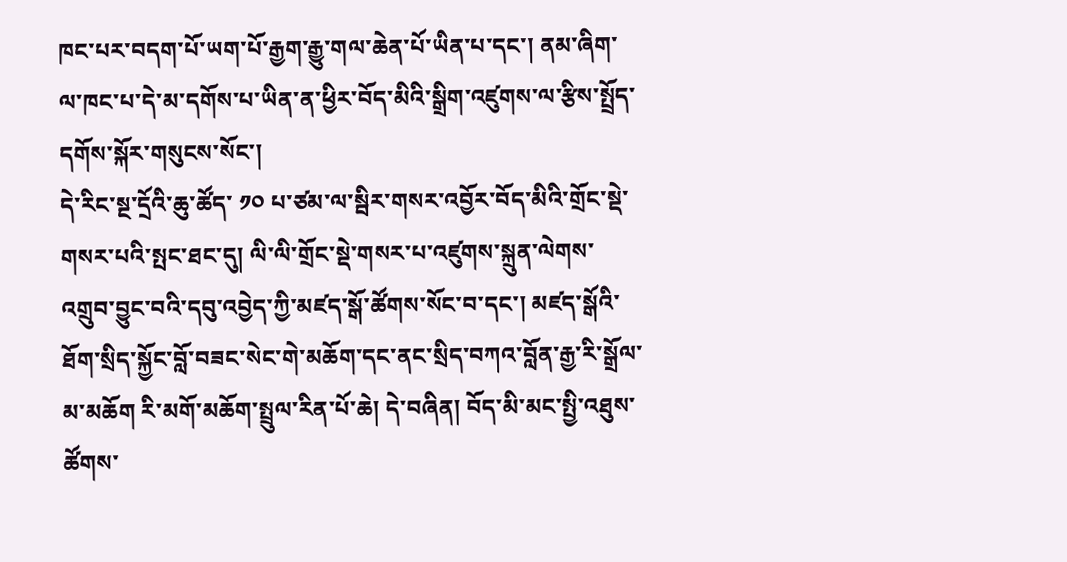ཁང་པར་བདག་པོ་ཡག་པོ་རྒྱག་རྒྱུ་གལ་ཆེན་པོ་ཡིན་པ་དང་། ནམ་ཞིག་ལ་ཁང་པ་དེ་མ་དགོས་པ་ཡིན་ན་ཕྱིར་བོད་མིའི་སྒྲིག་འཛུགས་ལ་རྩིས་སྤྲོད་དགོས་སྐོར་གསུངས་སོང་།
དེ་རིང་སྔ་དྲོའི་ཆུ་ཚོད་ ༡༠ པ་ཙམ་ལ་སྦིར་གསར་འབྱོར་བོད་མིའི་གྲོང་སྡེ་གསར་པའི་སྤང་ཐང་དུ། ལི་ལི་གྲོང་སྡེ་གསར་པ་འཛུགས་སྐྲུན་ལེགས་འགྲུབ་བྱུང་བའི་དབུ་འབྱེད་ཀྱི་མཛད་སྒོ་ཚོགས་སོང་བ་དང་། མཛད་སྒོའི་ཐོག་སྲིད་སྐྱོང་བློ་བཟང་སེང་གེ་མཆོག་དང་ནང་སྲིད་བཀའ་བློན་རྒྱ་རི་སྒྲོལ་མ་མཆོག རི་མགོ་མཆོག་སྤྲུལ་རིན་པོ་ཆེ། དེ་བཞིན། བོད་མི་མང་སྤྱི་འཐུས་ཚོགས་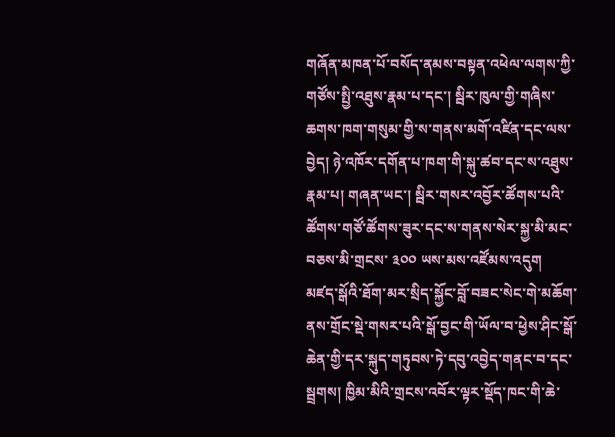གཞོན་མཁན་པོ་བསོད་ནམས་བསྟན་འཕེལ་ལགས་ཀྱི་གཙོས་སྤྱི་འཐུས་རྣམ་པ་དང་། སྦིར་ཁུལ་གྱི་གཞིས་ཆགས་ཁག་གསུམ་གྱི་ས་གནས་མགོ་འཛིན་དང་ལས་བྱེད། ཉེ་འཁོར་དགོན་པ་ཁག་གི་སྐུ་ཚབ་དང་ས་འཐུས་རྣམ་པ། གཞན་ཡང་། སྦིར་གསར་འབྱོར་ཚོགས་པའི་ཚོགས་གཙོ་ཚོགས་ཟུར་དང་ས་གནས་སེར་སྐྱ་མི་མང་བཅས་མི་གྲངས་ ༣༠༠ ཡས་མས་འཛོམས་འདུག
མཛད་སྒོའི་ཐོག་མར་སྲིད་སྐྱོང་བློ་བཟང་སེང་གེ་མཆོག་ནས་གྲོང་སྡེ་གསར་པའི་སྒོ་བྱང་གི་ཡོལ་བ་ཕྱེས་ཤིང་སྒོ་ཆེན་གྱི་དར་སྐུད་གཏུབས་ཏེ་དབུ་འབྱེད་གནང་བ་དང་སྦྲགས། ཁྱིམ་མིའི་གྲངས་འབོར་ལྟར་སྡོད་ཁང་གི་ཆེ་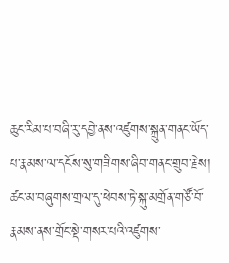ཆུང་རིམ་པ་བཞི་རུ་དབྱེ་ནས་འཛུགས་སྐྲུན་གནང་ཡོད་པ་རྣམས་ལ་དངོས་སུ་གཟིགས་ཞིབ་གནང་གྲུབ་རྗེས། ཚང་མ་བཞུགས་གྲལ་དུ་ཕེབས་ཏེ་སྐུ་མགྲོན་གཙོ་བོ་རྣམས་ནས་གྲོང་སྡེ་གསར་པའི་འཛུགས་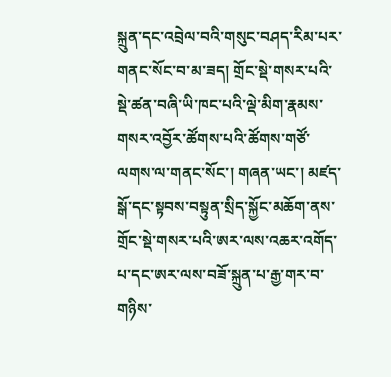སྐྲུན་དང་འབྲེལ་བའི་གསུང་བཤད་རིམ་པར་གནང་སོང་བ་མ་ཟད། གྲོང་སྡེ་གསར་པའི་སྡེ་ཚན་བཞི་ཡི་ཁང་པའི་ལྡེ་མིག་རྣམས་གསར་འབྱོར་ཚོགས་པའི་ཚོགས་གཙོ་ལགས་ལ་གནང་སོང་། གཞན་ཡང་། མཛད་སྒོ་དང་སྟབས་བསྟུན་སྲིད་སྐྱོང་མཆོག་ནས་གྲོང་སྡེ་གསར་པའི་ཨར་ལས་འཆར་འགོད་པ་དང་ཨར་ལས་བཟོ་སྐྲུན་པ་རྒྱ་གར་བ་གཉིས་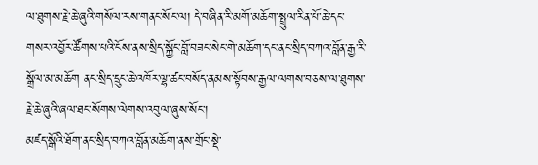ལ་ཐུགས་རྗེ་ཆེ་ཞུའི་གསོལ་རས་གནང་སོང་ལ། དེ་བཞིན་རི་མགོ་མཆོག་སྤྲུལ་རིན་པོ་ཆེ་དང་གསར་འབྱོར་ཚོགས་པའི་ངོས་ནས་སྲིད་སྐྱོང་བློ་བཟང་སེང་གེ་མཆོག་དང་ནང་སྲིད་བཀའ་བློན་རྒྱ་རི་སྒྲོལ་མ་མཆོག ནང་སྲིད་དྲུང་ཆེ་འཁོར་ལྷ་ཚང་བསོད་ནམས་སྟོབས་རྒྱལ་ལགས་བཅས་ལ་ཐུགས་རྗེ་ཆེ་ཞུའི་ཞལ་ཐང་སོགས་ལེགས་འབུལ་ཞུས་སོང་།
མཛད་སྒོའི་ཐོག་ནང་སྲིད་བཀའ་བློན་མཆོག་ནས་གྲོང་སྡེ་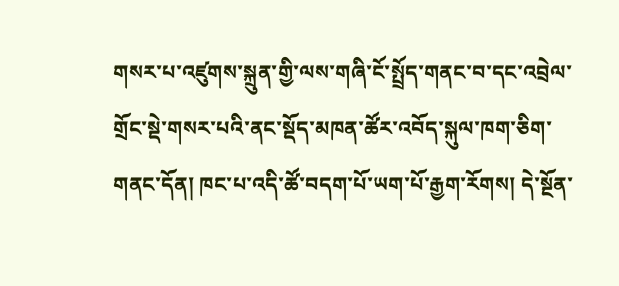གསར་པ་འཛུགས་སྐྲུན་གྱི་ལས་གཞི་ངོ་སྤྲོད་གནང་བ་དང་འབྲེལ་གྲོང་སྡེ་གསར་པའི་ནང་སྡོད་མཁན་ཚོར་འབོད་སྐུལ་ཁག་ཅིག་གནང་དོན། ཁང་པ་འདི་ཚོ་བདག་པོ་ཡག་པོ་རྒྱག་རོགས། དེ་སྔོན་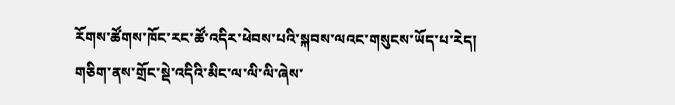རོགས་ཚོགས་ཁོང་རང་ཚོ་འདིར་ཕེབས་པའི་སྐབས་ལའང་གསུངས་ཡོད་པ་རེད། གཅིག་ནས་གྲོང་སྡེ་འདིའི་མིང་ལ་ལི་ལི་ཞེས་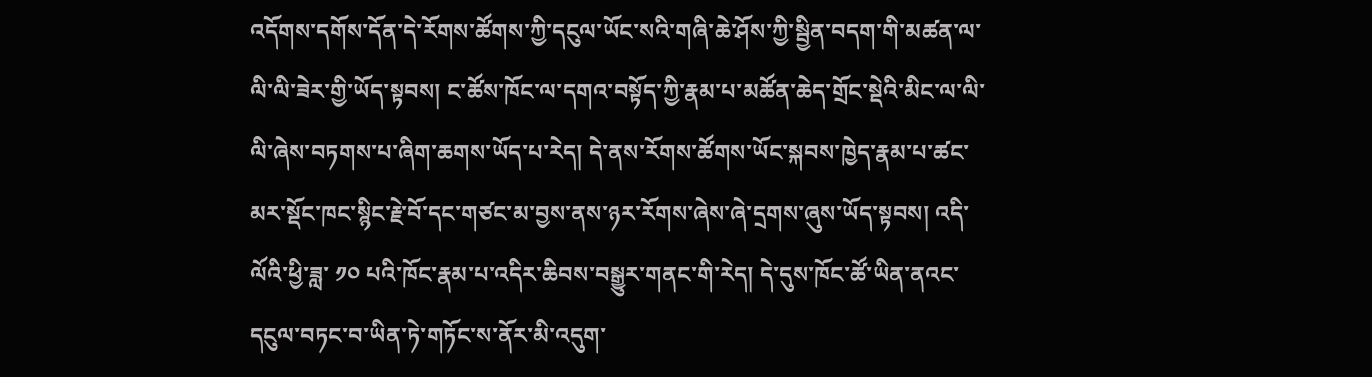འདོགས་དགོས་དོན་དེ་རོགས་ཚོགས་ཀྱི་དངུལ་ཡོང་སའི་གཞི་ཆེ་ཤོས་ཀྱི་སྦྱིན་བདག་གི་མཚན་ལ་ལི་ལི་ཟེར་གྱི་ཡོད་སྟབས། ང་ཚོས་ཁོང་ལ་དགའ་བསྟོད་ཀྱི་རྣམ་པ་མཚོན་ཆེད་གྲོང་སྡེའི་མིང་ལ་ལི་ལི་ཞེས་བཏགས་པ་ཞིག་ཆགས་ཡོད་པ་རེད། དེ་ནས་རོགས་ཚོགས་ཡོང་སྐབས་ཁྱེད་རྣམ་པ་ཚང་མར་སྡོང་ཁང་སྙིང་རྗེ་བོ་དང་གཙང་མ་བྱས་ནས་ཉར་རོགས་ཞེས་ཞེ་དྲགས་ཞུས་ཡོད་སྟབས། འདི་ལོའི་ཕྱི་ཟླ་ ༡༠ པའི་ཁོང་རྣམ་པ་འདིར་ཆིབས་བསྒྱུར་གནང་གི་རེད། དེ་དུས་ཁོང་ཚོ་ཡིན་ནའང་དངུལ་བཏང་བ་ཡིན་ཏེ་གཏོང་ས་ནོར་མི་འདུག་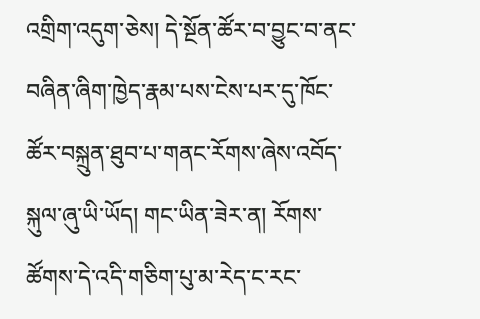འགྲིག་འདུག་ཅེས། དེ་སྔོན་ཚོར་བ་བྱུང་བ་ནང་བཞིན་ཞིག་ཁྱེད་རྣམ་པས་ངེས་པར་དུ་ཁོང་ཚོར་བསྐྲུན་ཐུབ་པ་གནང་རོགས་ཞེས་འབོད་སྐུལ་ཞུ་ཡི་ཡོད། གང་ཡིན་ཟེར་ན། རོགས་ཚོགས་དེ་འདི་གཅིག་པུ་མ་རེད་ང་རང་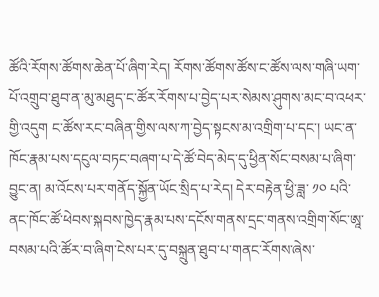ཚོའི་རོགས་ཚོགས་ཆེན་པོ་ཞིག་རེད། རོགས་ཚོགས་ཚོས་ང་ཚོས་ལས་གཞི་ཡག་པོ་འགྲུབ་ཐུབ་ན་མུ་མཐུད་ང་ཚོར་རོགས་པ་བྱེད་པར་སེམས་ཤུགས་མང་བ་འཕར་གྱི་འདུག ང་ཚོས་རང་བཞིན་གྱིས་ལས་ཀ་བྱེད་སྟངས་མ་འགྲིག་པ་དང་། ཡང་ན་ཁོང་རྣམ་པས་དངུལ་བཏང་བཞག་པ་དེ་ཚོ་བེད་མེད་དུ་ཕྱིན་སོང་བསམ་པ་ཞིག་བྱུང་ན། མ་འོངས་པར་གནོད་སྐྱོན་ཡོང་སྲིད་པ་རེད། དེར་བརྟེན་ཕྱི་ཟླ་ ༡༠ པའི་ནང་ཁོང་ཚོ་ཕེབས་སྐབས་ཁྱེད་རྣམ་པས་དངོས་གནས་དྲང་གནས་འགྲིག་སོང་ཨཱ་བསམ་པའི་ཚོར་བ་ཞིག་ངེས་པར་དུ་བསྐྲུན་ཐུབ་པ་གནང་རོགས་ཞེས་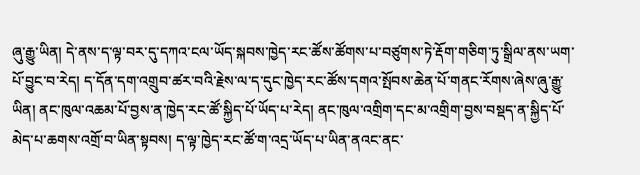ཞུ་རྒྱུ་ཡིན། དེ་ནས་ད་ལྟ་བར་དུ་དཀའ་ངལ་ཡོད་སྐབས་ཁྱེད་རང་ཚོས་ཚོགས་པ་བཙུགས་ཏེ་རྡོག་གཅིག་ཏུ་སྒྲིལ་ནས་ཡག་པོ་བྱུང་བ་རེད། ད་དོན་དག་འགྲུབ་ཚར་བའི་རྗེས་ལ་ད་དུང་ཁྱེད་རང་ཚོས་དགའ་སྤོབས་ཆེན་པོ་གནང་རོགས་ཞེས་ཞུ་རྒྱུ་ཡིན། ནང་ཁུལ་འཆམ་པོ་བྱས་ན་ཁྱེད་རང་ཚོ་སྐྱིད་པོ་ཡོད་པ་རེད། ནང་ཁུལ་འགྲིག་དང་མ་འགྲིག་བྱས་བསྡད་ན་སྐྱིད་པོ་མེད་པ་ཆགས་འགྲོ་བ་ཡིན་སྟབས། ད་ལྟ་ཁྱེད་རང་ཚོ་ག་འདྲ་ཡོད་པ་ཡིན་ནའང་ནང་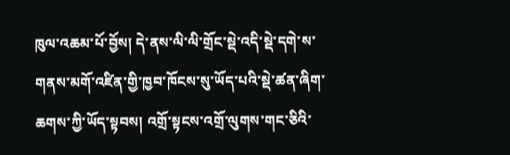ཁུལ་འཆམ་པོ་བྱོས། དེ་ནས་ལི་ལི་གྲོང་སྡེ་འདི་སྡེ་དགེ་ས་གནས་མགོ་འཛིན་གྱི་ཁྱབ་ཁོངས་སུ་ཡོད་པའི་སྡེ་ཚན་ཞིག་ཆགས་ཀྱི་ཡོད་སྟབས། འགྲོ་སྟངས་འགྲོ་ལུགས་གང་ཅིའི་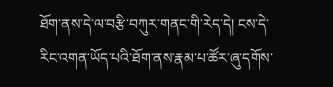ཐོག་ནས་དེ་ལ་བརྩི་བཀུར་གནང་གི་རེད་དེ། ངས་དེ་རིང་འགན་ཡོད་པའི་ཐོག་ནས་རྣམ་པ་ཚོར་ཞུ་དགོས་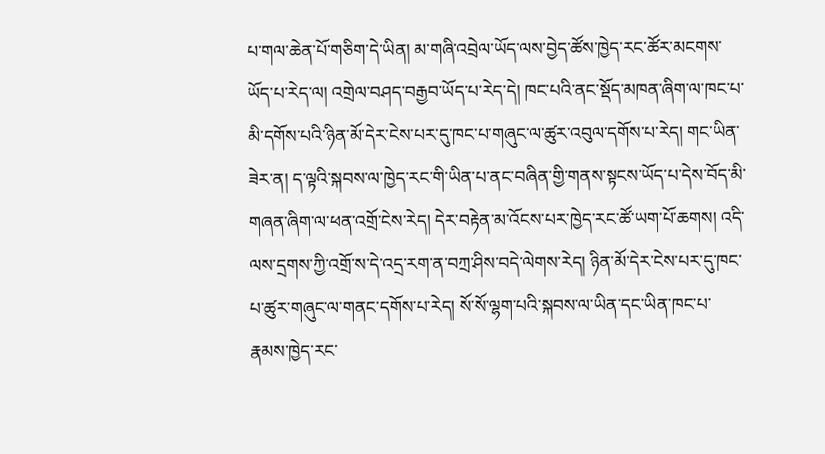པ་གལ་ཆེན་པོ་གཅིག་དེ་ཡིན། མ་གཞི་འབྲེལ་ཡོད་ལས་བྱེད་ཚོས་ཁྱེད་རང་ཚོར་མངགས་ཡོད་པ་རེད་ལ། འགྲེལ་བཤད་བརྒྱབ་ཡོད་པ་རེད་དེ། ཁང་པའི་ནང་སྡོད་མཁན་ཞིག་ལ་ཁང་པ་མི་དགོས་པའི་ཉིན་མོ་དེར་ངེས་པར་དུ་ཁང་པ་གཞུང་ལ་ཚུར་འབུལ་དགོས་པ་རེད། གང་ཡིན་ཟེར་ན། ད་ལྟའི་སྐབས་ལ་ཁྱེད་རང་གི་ཡིན་པ་ནང་བཞིན་གྱི་གནས་སྟངས་ཡོད་པ་དེས་བོད་མི་གཞན་ཞིག་ལ་ཕན་འགྲོ་ངེས་རེད། དེར་བརྟེན་མ་འོངས་པར་ཁྱེད་རང་ཚོ་ཡག་པོ་ཆགས། འདི་ལས་དྲགས་ཀྱི་འགྲོ་ས་དེ་འདྲ་རག་ན་བཀྲ་ཤིས་བདེ་ལེགས་རེད། ཉིན་མོ་དེར་ངེས་པར་དུ་ཁང་པ་ཚུར་གཞུང་ལ་གནང་དགོས་པ་རེད། སོ་སོ་ལྷག་པའི་སྐབས་ལ་ཡིན་དང་ཡིན་ཁང་པ་རྣམས་ཁྱེད་རང་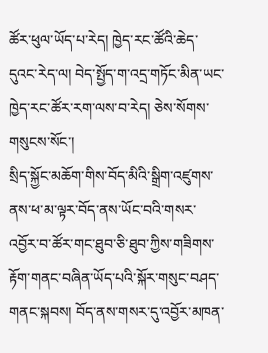ཚོར་ཕུལ་ཡོད་པ་རེད། ཁྱེད་རང་ཚོའི་ཆེད་དུའང་རེད་ལ། བེད་སྤྱོད་ག་འདྲ་གཏོང་མིན་ཡང་ཁྱེད་རང་ཚོར་རག་ལས་བ་རེད། ཅེས་སོགས་གསུངས་སོང་།
སྲིད་སྐྱོང་མཆོག་གིས་བོད་མིའི་སྒྲིག་འཛུགས་ནས་ཕ་མ་ལྟར་བོད་ནས་ཡོང་བའི་གསར་འབྱོར་བ་ཚོར་གང་ཐུབ་ཅི་ཐུབ་ཀྱིས་གཟིགས་རྟོག་གནང་བཞིན་ཡོད་པའི་སྐོར་གསུང་བཤད་གནང་སྐབས། བོད་ནས་གསར་དུ་འབྱོར་མཁན་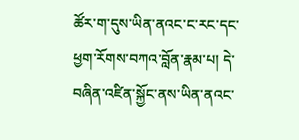ཚོར་ག་དུས་ཡིན་ནའང་ང་རང་དང་ཕྱག་རོགས་བཀའ་བློན་རྣམ་པ། དེ་བཞིན་འཛིན་སྐྱོང་ནས་ཡིན་ནའང་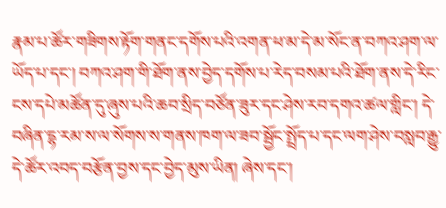རྣམ་པ་ཚོར་གཟིགས་རྟོག་གནང་དགོས་པའི་འགན་ཕ་མ་དེ་མ་སོང་ན་བཀའ་ཤག་ལ་ཡོད་པ་དང་། བཀའ་ཤག་གི་ཐོག་ནས་བྱེད་དགོས་པ་རེད་བསམ་པའི་ཐོག་ནས་དེ་རིང་ངས་དཔེ་མཚོན་དུ་ཞུས་པའི་ཆབ་སྲིད་བཙོན་ཟུར་དང་ཤེས་རབ་དགའ་ཚལ་གླིང་། དེ་བཞིན་དྷ་རམ་ས་ལ་སོགས་ས་གནས་ཁག་ལ་ཟབ་སྦྱོང་སྤྲོད་པ་དང་ལག་ཤེས་བསླབ་རྒྱུ་དེ་ཚོར་འབད་བརྩོན་བྱས་དང་བྱེད་མུས་ཡིན། ཞེས་དང་།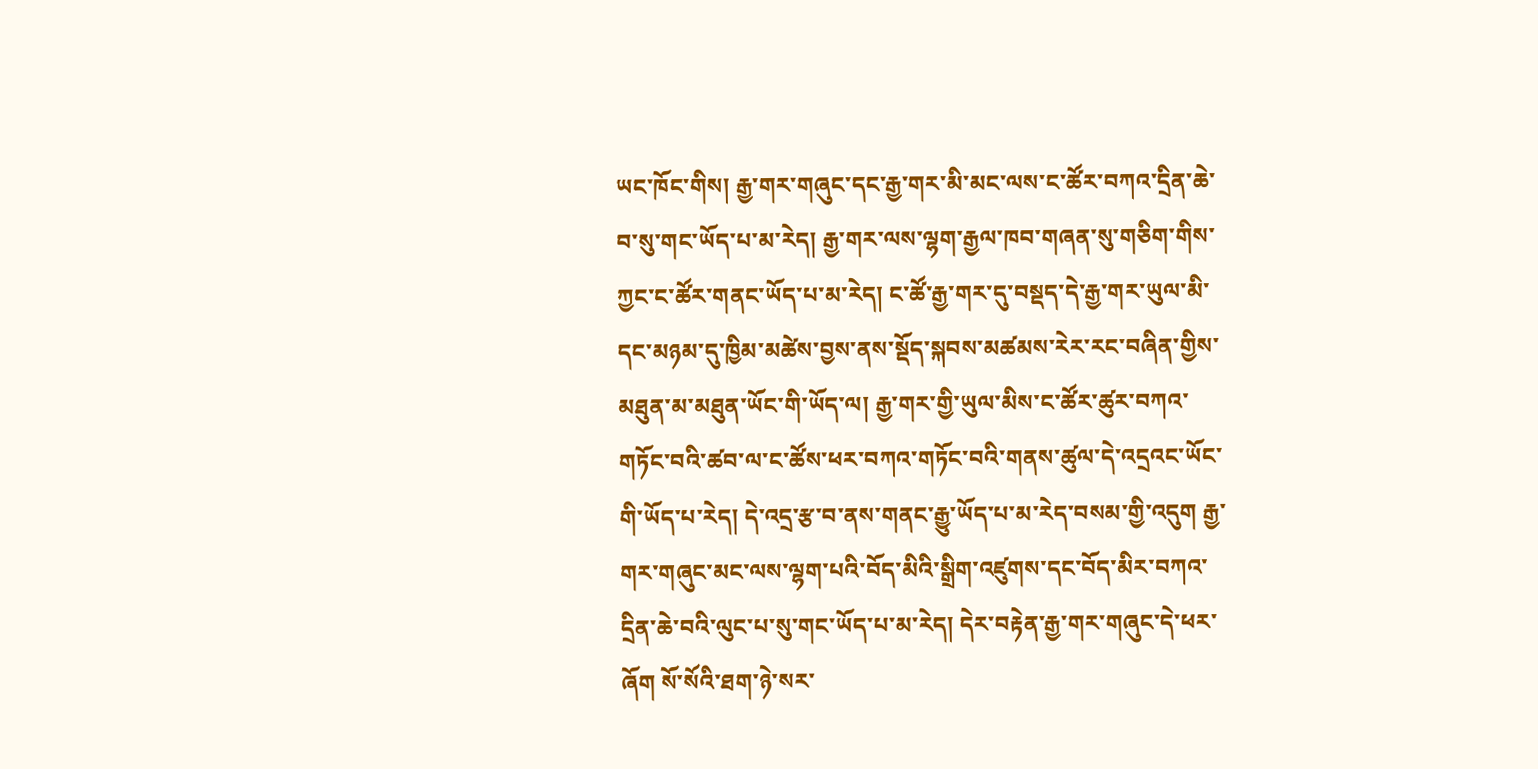ཡང་ཁོང་གིས། རྒྱ་གར་གཞུང་དང་རྒྱ་གར་མི་མང་ལས་ང་ཚོར་བཀའ་དྲིན་ཆེ་བ་སུ་གང་ཡོད་པ་མ་རེད། རྒྱ་གར་ལས་ལྷག་རྒྱལ་ཁབ་གཞན་སུ་གཅིག་གིས་ཀྱང་ང་ཚོར་གནང་ཡོད་པ་མ་རེད། ང་ཚོ་རྒྱ་གར་དུ་བསྡད་དེ་རྒྱ་གར་ཡུལ་མི་དང་མཉམ་དུ་ཁྱིམ་མཚེས་བྱས་ནས་སྡོད་སྐབས་མཚམས་རེར་རང་བཞིན་གྱིས་མཐུན་མ་མཐུན་ཡོང་གི་ཡོད་ལ། རྒྱ་གར་གྱི་ཡུལ་མིས་ང་ཚོར་ཚུར་བཀའ་གཏོང་བའི་ཚབ་ལ་ང་ཚོས་ཕར་བཀའ་གཏོང་བའི་གནས་ཚུལ་དེ་འདྲའང་ཡོང་གི་ཡོད་པ་རེད། དེ་འདྲ་རྩ་བ་ནས་གནང་རྒྱུ་ཡོད་པ་མ་རེད་བསམ་གྱི་འདུག རྒྱ་གར་གཞུང་མང་ལས་ལྷག་པའི་བོད་མིའི་སྒྲིག་འཛུགས་དང་བོད་མིར་བཀའ་དྲིན་ཆེ་བའི་ལུང་པ་སུ་གང་ཡོད་པ་མ་རེད། དེར་བརྟེན་རྒྱ་གར་གཞུང་དེ་ཕར་ཞོག སོ་སོའི་ཐག་ཉེ་སར་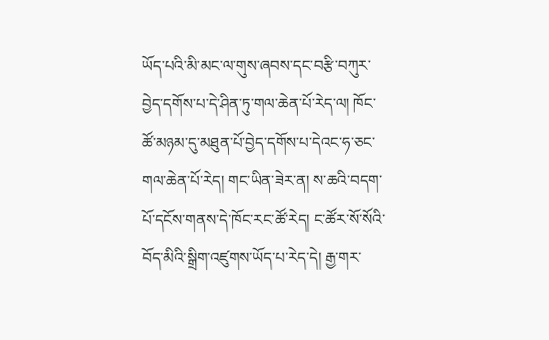ཡོད་པའི་མི་མང་ལ་གུས་ཞབས་དང་བརྩི་བཀུར་བྱེད་དགོས་པ་དེ་ཤིན་ཏུ་གལ་ཆེན་པོ་རེད་ལ། ཁོང་ཚོ་མཉམ་དུ་མཐུན་པོ་བྱེད་དགོས་པ་དེའང་ཧ་ཅང་གལ་ཆེན་པོ་རེད། གང་ཡིན་ཟེར་ན། ས་ཆའི་བདག་པོ་དངོས་གནས་དེ་ཁོང་རང་ཚོ་རེད། ང་ཚོར་སོ་སོའི་བོད་མིའི་སྒྲིག་འཛུགས་ཡོད་པ་རེད་དེ། རྒྱ་གར་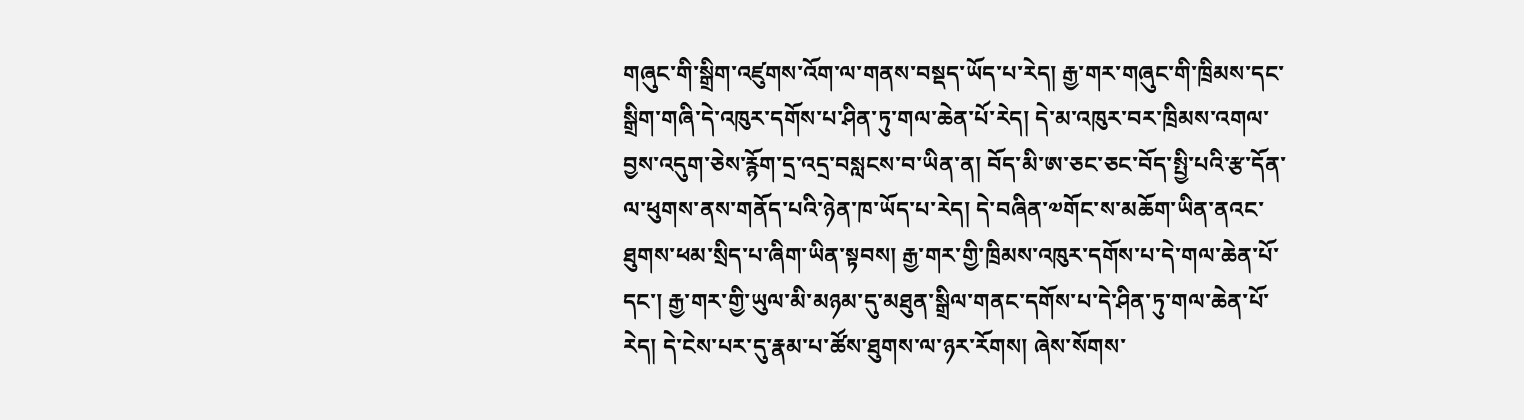གཞུང་གི་སྒྲིག་འཛུགས་འོག་ལ་གནས་བསྡད་ཡོད་པ་རེད། རྒྱ་གར་གཞུང་གི་ཁྲིམས་དང་སྒྲིག་གཞི་དེ་འཁུར་དགོས་པ་ཤིན་ཏུ་གལ་ཆེན་པོ་རེད། དེ་མ་འཁུར་བར་ཁྲིམས་འགལ་བྱས་འདུག་ཅེས་རྙོག་དྲ་འདྲ་བསླངས་བ་ཡིན་ན། བོད་མི་ཨ་ཅང་ཅང་བོད་སྤྱི་པའི་རྩ་དོན་ལ་ཕུགས་ནས་གནོད་པའི་ཉེན་ཁ་ཡོད་པ་རེད། དེ་བཞིན་༧གོང་ས་མཆོག་ཡིན་ནའང་ཐུགས་ཕམ་སྲིད་པ་ཞིག་ཡིན་སྟབས། རྒྱ་གར་གྱི་ཁྲིམས་འཁུར་དགོས་པ་དེ་གལ་ཆེན་པོ་དང་། རྒྱ་གར་གྱི་ཡུལ་མི་མཉམ་དུ་མཐུན་སྒྲིལ་གནང་དགོས་པ་དེ་ཤིན་ཏུ་གལ་ཆེན་པོ་རེད། དེ་ངེས་པར་དུ་རྣམ་པ་ཚོས་ཐུགས་ལ་ཉར་རོགས། ཞེས་སོགས་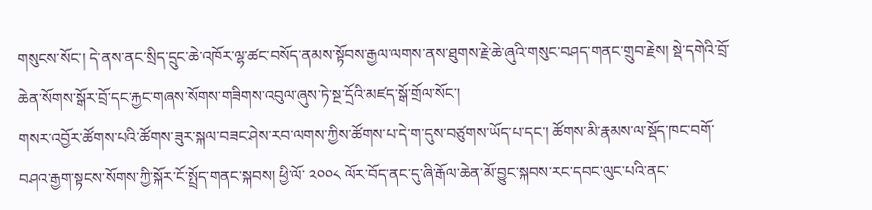གསུངས་སོང་། དེ་ནས་ནང་སྲིད་དྲུང་ཆེ་འཁོར་ལྷ་ཚང་བསོད་ནམས་སྟོབས་རྒྱལ་ལགས་ནས་ཐུགས་རྗེ་ཆེ་ཞུའི་གསུང་བཤད་གནང་གྲུབ་རྗེས། སྡེ་དགེའི་བྲོ་ཆེན་སོགས་སྒོར་བྲོ་དང་རྐྱང་གཞས་སོགས་གཟིགས་འབུལ་ཞུས་ཏེ་སྔ་དྲོའི་མཛད་སྒོ་གྲོལ་སོང་།
གསར་འབྱོར་ཚོགས་པའི་ཚོགས་ཟུར་སྐལ་བཟང་ཤེས་རབ་ལགས་ཀྱིས་ཚོགས་པ་དེ་ག་དུས་བཙུགས་ཡོད་པ་དང་། ཚོགས་མི་རྣམས་ལ་སྡོད་ཁང་བགོ་བཤའ་རྒྱག་སྟངས་སོགས་ཀྱི་སྐོར་ངོ་སྤྲོད་གནང་སྐབས། ཕྱི་ལོ་ ༢༠༠༨ ལོར་བོད་ནང་དུ་ཞི་རྒོལ་ཆེན་མོ་བྱུང་སྐབས་རང་དབང་ལུང་པའི་ནང་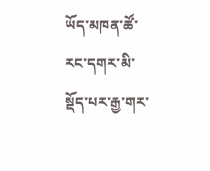ཡོད་མཁན་ཚོ་རང་དགར་མི་སྡོད་པར་རྒྱ་གར་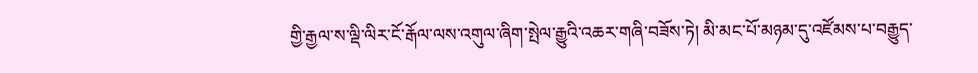གྱི་རྒྱལ་ས་ལྡི་ལིར་ངོ་རྒོལ་ལས་འགུལ་ཞིག་སྤེལ་རྒྱུའི་འཆར་གཞི་བཟོས་ཏེ། མི་མང་པོ་མཉམ་དུ་འཛོམས་པ་བརྒྱུད་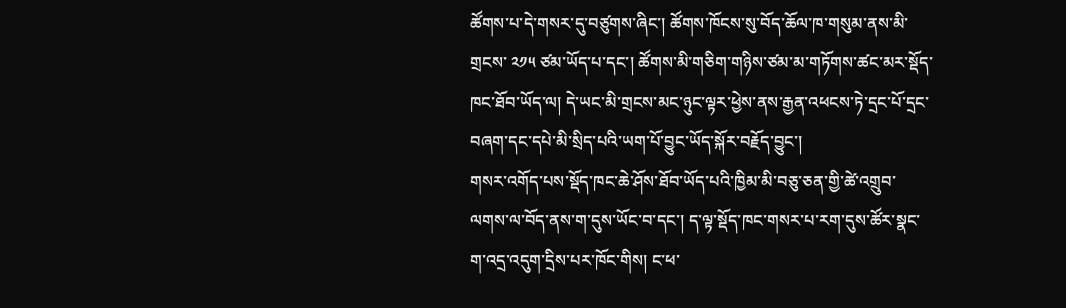ཚོགས་པ་དེ་གསར་དུ་བཙུགས་ཞིང་། ཚོགས་ཁོངས་སུ་བོད་ཆོལ་ཁ་གསུམ་ནས་མི་གྲངས་ ༢༡༥ ཙམ་ཡོད་པ་དང་། ཚོགས་མི་གཅིག་གཉིས་ཙམ་མ་གཏོགས་ཚང་མར་སྡོད་ཁང་ཐོབ་ཡོད་ལ། དེ་ཡང་མི་གྲངས་མང་ཉུང་ལྟར་ཕྱེས་ནས་རྒྱན་འཕངས་ཏེ་དྲང་པོ་དྲང་བཞག་དང་དཔེ་མི་སྲིད་པའི་ཡག་པོ་བྱུང་ཡོད་སྐོར་བརྗོད་བྱུང་།
གསར་འགོད་པས་སྡོད་ཁང་ཆེ་ཤོས་ཐོབ་ཡོད་པའི་ཁྱིམ་མི་བཅུ་ཅན་གྱི་ཚེ་འགྲུབ་ལགས་ལ་བོད་ནས་ག་དུས་ཡོང་བ་དང་། ད་ལྟ་སྡོད་ཁང་གསར་པ་རག་དུས་ཚོར་སྣང་ག་འདྲ་འདུག་དྲིས་པར་ཁོང་གིས། ང་ཕ་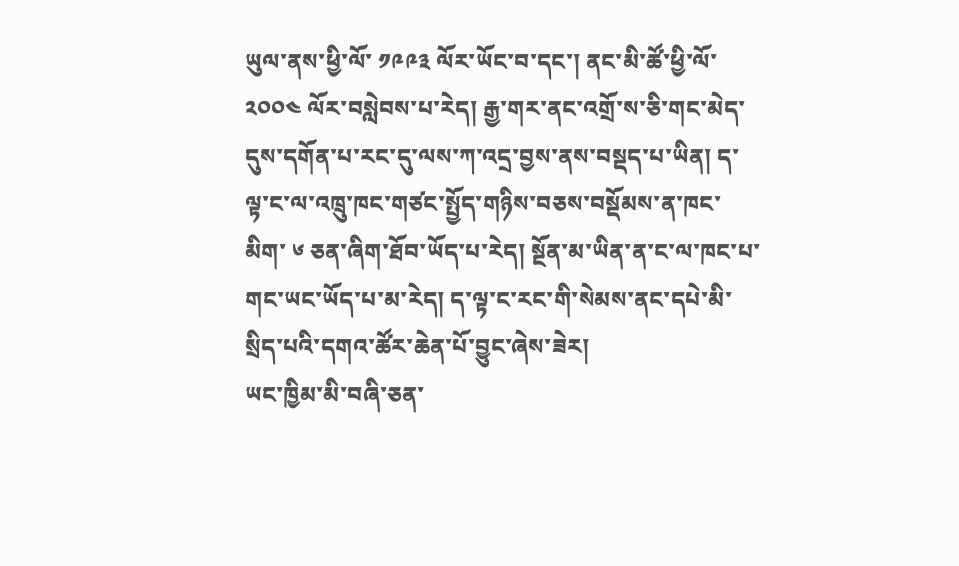ཡུལ་ནས་ཕྱི་ལོ་ ༡༩༩༣ ལོར་ཡོང་བ་དང་། ནང་མི་ཚོ་ཕྱི་ལོ་ ༢༠༠༤ ལོར་བསླེབས་པ་རེད། རྒྱ་གར་ནང་འགྲོ་ས་ཅི་གང་མེད་དུས་དགོན་པ་རང་དུ་ལས་ཀ་འདྲ་བྱས་ནས་བསྡད་པ་ཡིན། ད་ལྟ་ང་ལ་འཁྲུ་ཁང་གཙང་སྤྱོད་གཉིས་བཅས་བསྡོམས་ན་ཁང་མིག་ ༦ ཅན་ཞིག་ཐོབ་ཡོད་པ་རེད། སྔོན་མ་ཡིན་ན་ང་ལ་ཁང་པ་གང་ཡང་ཡོད་པ་མ་རེད། ད་ལྟ་ང་རང་གི་སེམས་ནང་དཔེ་མི་སྲིད་པའི་དགའ་ཚོར་ཆེན་པོ་བྱུང་ཞེས་ཟེར།
ཡང་ཁྱིམ་མི་བཞི་ཅན་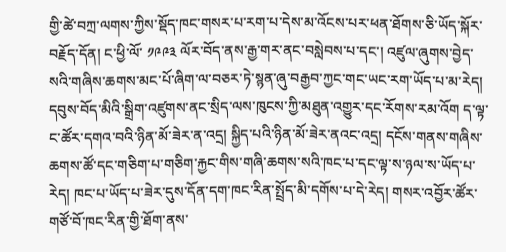གྱི་ཚེ་བཀྲ་ལགས་ཀྱིས་སྡོད་ཁང་གསར་པ་རག་པ་དེས་མ་འོངས་པར་ཕན་ཐོགས་ཅི་ཡོད་སྐོར་བརྗོད་དོན། ང་ཕྱི་ལོ་ ༡༩༩༣ ལོར་བོད་ནས་རྒྱ་གར་ནང་བསླེབས་པ་དང་། འཛུལ་ཞུགས་བྱེད་སའི་གཞིས་ཆགས་མང་པོ་ཞིག་ལ་བཅར་ཏེ་སྙན་ཞུ་བརྒྱབ་ཀྱང་གང་ཡང་རག་ཡོད་པ་མ་རེད། དབུས་བོད་མིའི་སྒྲིག་འཛུགས་ནང་སྲིད་ལས་ཁུངས་ཀྱི་མཐུན་འགྱུར་དང་རོགས་རམ་འོག ད་ལྟ་ང་ཚོར་དགའ་བའི་ཉིན་མོ་ཟེར་ན་འདྲ། སྐྱིད་པའི་ཉིན་མོ་ཟེར་ནའང་འདྲ། དངོས་གནས་གཞིས་ཆགས་ཚོ་དང་གཅིག་པ་གཅིག་རྐྱང་གིས་གཞི་ཆགས་སའི་ཁང་པ་དང་ལྟ་ས་ཉལ་ས་ཡོད་པ་རེད། ཁང་པ་ཡོད་པ་ཟེར་དུས་དོན་དག་ཁང་རིན་སྤྲོད་མི་དགོས་པ་དེ་རེད། གསར་འབྱོར་ཚོར་གཙོ་བོ་ཁང་རིན་གྱི་ཐོག་ནས་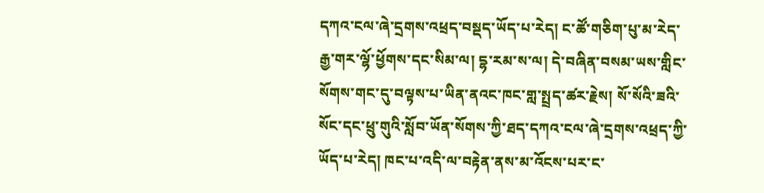དཀའ་ངལ་ཞེ་དྲགས་འཕྲད་བསྡད་ཡོད་པ་རེད། ང་ཚོ་གཅིག་པུ་མ་རེད་རྒྱ་གར་ལྷོ་ཕྱོགས་དང་སིམ་ལ། དྷ་རམ་ས་ལ། དེ་བཞིན་བསམ་ཡས་གླིང་སོགས་གང་དུ་བལྟས་པ་ཡིན་ནའང་ཁང་གླ་སྤྲད་ཚར་རྗེས། སོ་སོའི་ཟའི་སོང་དང་ཕྲུ་གུའི་སློབ་ཡོན་སོགས་ཀྱི་ཐད་དཀའ་ངལ་ཞེ་དྲགས་འཕྲད་ཀྱི་ཡོད་པ་རེད། ཁང་པ་འདི་ལ་བརྟེན་ནས་མ་འོངས་པར་ང་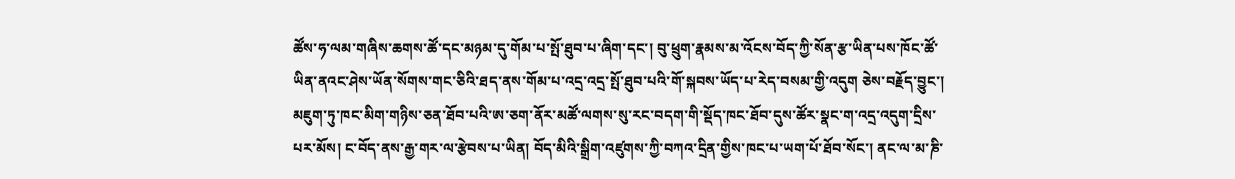ཚོས་ཧ་ལམ་གཞིས་ཆགས་ཚོ་དང་མཉམ་དུ་གོམ་པ་སྤོ་ཐུབ་པ་ཞིག་དང་། བུ་ཕྲུག་རྣམས་མ་འོངས་བོད་ཀྱི་སོན་རྩ་ཡིན་པས་ཁོང་ཚོ་ཡིན་ནའང་ཤེས་ཡོན་སོགས་གང་ཅིའི་ཐད་ནས་གོམ་པ་འདྲ་འདྲ་སྤོ་ཐུབ་པའི་གོ་སྐབས་ཡོད་པ་རེད་བསམ་གྱི་འདུག ཅེས་བརྗོད་བྱུང་།
མཇུག་ཏུ་ཁང་མིག་གཉིས་ཅན་ཐོབ་པའི་ཨ་ཅག་ནོར་མཚོ་ལགས་སུ་རང་བདག་གི་སྡོད་ཁང་ཐོབ་དུས་ཚོར་སྣང་ག་འདྲ་འདུག་དྲིས་པར་མོས། ང་བོད་ནས་རྒྱ་གར་ལ་རྩེབས་པ་ཡིན། བོད་མིའི་སྒྲིག་འཛུགས་ཀྱི་བཀའ་དྲིན་གྱིས་ཁང་པ་ཡག་པོ་ཐོབ་སོང་། ནང་ལ་མ་ཎི་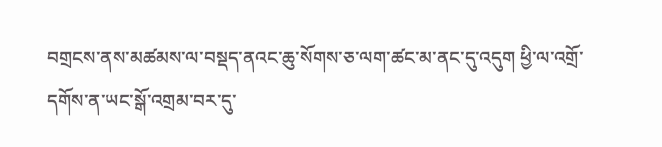བགྲངས་ནས་མཚམས་ལ་བསྡད་ནའང་ཆུ་སོགས་ཅ་ལག་ཚང་མ་ནང་དུ་འདུག ཕྱི་ལ་འགྲོ་དགོས་ན་ཡང་སྒོ་འགྲམ་བར་དུ་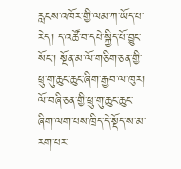རླངས་འཁོར་གྱི་ལམ་ཀ་ཡོད་པ་རེད། ད་འཚོ་བ་དཔེ་སྐྱིད་པོ་བྱུང་སོང་། སྔོན་མ་ལོ་གཅིག་ཅན་གྱི་ཕྲུ་གུ་ཆུང་ཆུང་ཞིག་རྒྱབ་ལ་ཁུར། ལོ་བཞི་ཅན་གྱི་ཕྲུ་གུ་ཆུང་ཆུང་ཞིག་ལག་པས་ཁྲིད་དེ་སྡོད་ས་མ་རག་པར་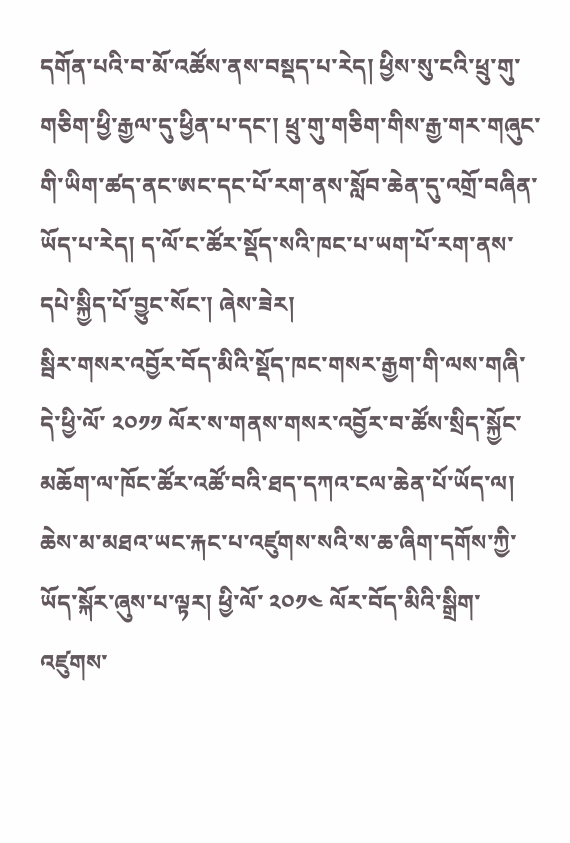དགོན་པའི་བ་མོ་འཚོས་ནས་བསྡད་པ་རེད། ཕྱིས་སུ་ངའི་ཕྲུ་གུ་གཅིག་ཕྱི་རྒྱལ་དུ་ཕྱིན་པ་དང་། ཕྲུ་གུ་གཅིག་གིས་རྒྱ་གར་གཞུང་གི་ཡིག་ཚད་ནང་ཨང་དང་པོ་རག་ནས་སློབ་ཆེན་དུ་འགྲོ་བཞིན་ཡོད་པ་རེད། ད་ལོ་ང་ཚོར་སྡོད་སའི་ཁང་པ་ཡག་པོ་རག་ནས་དཔེ་སྐྱིད་པོ་བྱུང་སོང་། ཞེས་ཟེར།
སྦིར་གསར་འབྱོར་བོད་མིའི་སྡོད་ཁང་གསར་རྒྱག་གི་ལས་གཞི་དེ་ཕྱི་ལོ་ ༢༠༡༡ ལོར་ས་གནས་གསར་འབྱོར་བ་ཚོས་སྲིད་སྐྱོང་མཆོག་ལ་ཁོང་ཚོར་འཚོ་བའི་ཐད་དཀའ་ངལ་ཆེན་པོ་ཡོད་ལ། ཆེས་མ་མཐའ་ཡང་རྐང་པ་འཛུགས་སའི་ས་ཆ་ཞིག་དགོས་ཀྱི་ཡོད་སྐོར་ཞུས་པ་ལྟར། ཕྱི་ལོ་ ༢༠༡༤ ལོར་བོད་མིའི་སྒྲིག་འཛུགས་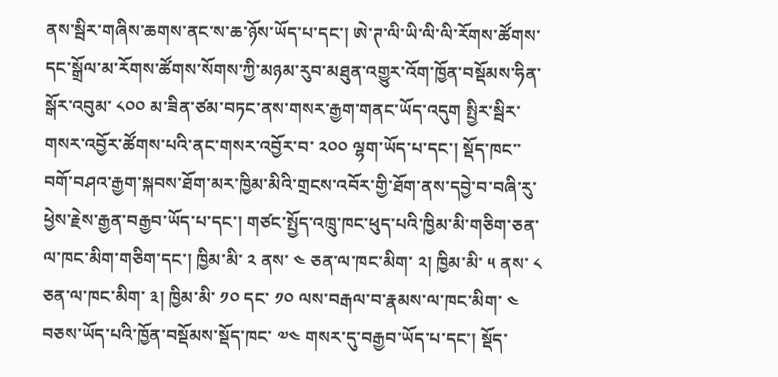ནས་སྦིར་གཞིས་ཆགས་ནང་ས་ཆ་ཉོས་ཡོད་པ་དང་། ཨེ་ཊ་ལི་ཡི་ལི་ལི་རོགས་ཚོགས་དང་སྒྲོལ་མ་རོགས་ཚོགས་སོགས་ཀྱི་མཉམ་རུབ་མཐུན་འགྱུར་འོག་ཁྱོན་བསྡོམས་ཧིན་སྒོར་འབུམ་ ༨༠༠ མ་ཟིན་ཙམ་བཏང་ནས་གསར་རྒྱག་གནང་ཡོད་འདུག སྤྱིར་སྦིར་གསར་འབྱོར་ཚོགས་པའི་ནང་གསར་འབྱོར་བ་ ༢༠༠ ལྷག་ཡོད་པ་དང་། སྡོད་ཁང་་བགོ་བཤའ་རྒྱག་སྐབས་ཐོག་མར་ཁྱིམ་མིའི་གྲངས་འབོར་གྱི་ཐོག་ནས་དབྱེ་བ་བཞི་རུ་ཕྱེས་རྗེས་རྒྱན་བརྒྱབ་ཡོད་པ་དང་། གཙང་སྤྱོད་འཁྲུ་ཁང་ཕུད་པའི་ཁྱིམ་མི་གཅིག་ཅན་ལ་ཁང་མིག་གཅིག་དང་། ཁྱིམ་མི་ ༢ ནས་ ༤ ཅན་ལ་ཁང་མིག་ ༢། ཁྱིམ་མི་ ༥ ནས་ ༨ ཅན་ལ་ཁང་མིག་ ༣། ཁྱིམ་མི་ ༡༠ དང་ ༡༠ ལས་བརྒལ་བ་རྣམས་ལ་ཁང་མིག་ ༤ བཅས་ཡོད་པའི་ཁྱོན་བསྡོམས་སྡོད་ཁང་ ༧༤ གསར་དུ་བརྒྱབ་ཡོད་པ་དང་། སྡོད་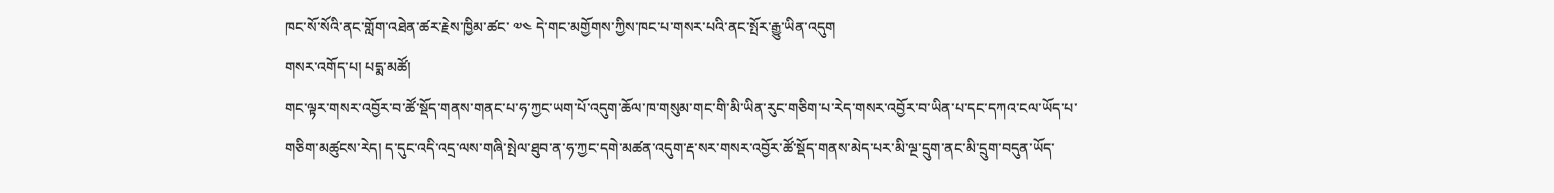ཁང་སོ་སོའི་ནང་གློག་འཐེན་ཚར་རྗེས་ཁྱིམ་ཚང་ ༧༤ དེ་གང་མགྱོགས་ཀྱིས་ཁང་པ་གསར་པའི་ནང་སྤོར་རྒྱུ་ཡིན་འདུག
གསར་འགོད་པ། པདྨ་མཚོ།
གང་ལྟར་གསར་འབྱོར་བ་ཚོ་སྡོད་གནས་གནང་པ་ཧ་ཀྱང་ཡག་པོ་འདུག་ཆོལ་ཁ་གསུམ་གང་གི་མི་ཡིན་རུང་གཅིག་པ་རེད་གསར་འབྱོར་བ་ཡིན་པ་དང་དཀའ་ངལ་ཡོད་པ་གཅིག་མཚུངས་རེད། ད་དུང་འདི་འདྲ་ལས་གཞི་སྤེལ་ཐུབ་ན་ཧ་ཀྱང་དགེ་མཚན་འདུག་རྡ་སར་གསར་འབྱོར་ཚོ་སྡོད་གནས་མེད་པར་མི་ལྔ་དྲུག་ནང་མི་དྲུག་བདུན་ཡོད་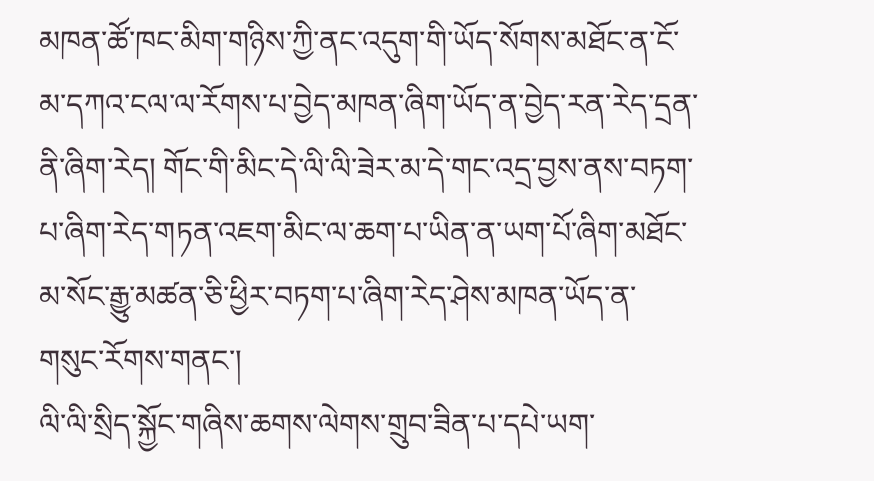མཁན་ཚོ་ཁང་མིག་གཉིས་ཀྱི་ནང་འདུག་གི་ཡོད་སོགས་མཐོང་ན་ངོ་མ་དཀའ་ངལ་ལ་རོགས་པ་བྱེད་མཁན་ཞིག་ཡོད་ན་བྱེད་རན་རེད་དྲན་ནི་ཞིག་རེད། གོང་གི་མིང་དེ་ལི་ལི་ཟེར་མ་དེ་གང་འདྲ་བྱས་ནས་བཏག་པ་ཞིག་རེད་གཏན་འཇག་མིང་ལ་ཆག་པ་ཡིན་ན་ཡག་པོ་ཞིག་མཐོང་མ་སོང་རྒྱུ་མཚན་ཅི་ཕྱིར་བཏག་པ་ཞིག་རེད་ཤེས་མཁན་ཡོད་ན་གསུང་རོགས་གནང་།
ལི་ལི་སྲིད་སྐྱོང་གཞིས་ཆགས་ལེགས་གྲུབ་ཟིན་པ་དཔེ་ཡག་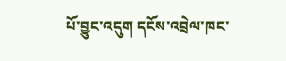པོ་བྱུང་འདུག དངོས་འབྲེལ་ཁང་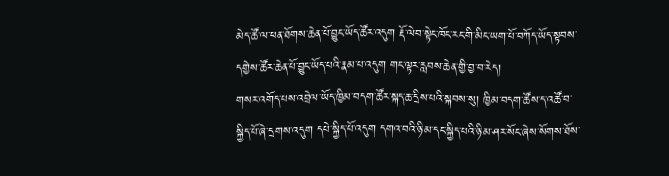མེད་ཚོ་ལ་ཕན་ཐོགས་ཆེན་པོ་བྱུང་ཡོད་ཚོར་འདུག རྡོ་ལེབ་སྟེང་ཁོང་རང་གི་མིང་ཡག་པོ་བཀོད་ཡོད་སྟབས་དགྱེས་ཚོར་ཆེན་པོ་བྱུང་ཡོད་པའི་རྣམ་པ་འདུག གང་ལྟར་རླབས་ཆེན་གྱི་བྱ་བ་རེད།
གསར་འགོད་པས་འབྲེལ་ཡོད་ཁྱིམ་བདག་ཚོར་སྐད་ཆ་དྲིས་པའི་སྐབས་སུ། ཁྱིམ་བདག་ཚོས་ད་འཚོ་བ་སྐྱིད་པོ་ཞེ་དྲགས་འདུག དཔེ་སྐྱིད་པོ་འདུག དགའ་བའི་ཉི་མ་དང་སྐྱིད་པའི་ཉི་མ་ཤར་སོང་ཞེས་སོགས་ཐོས་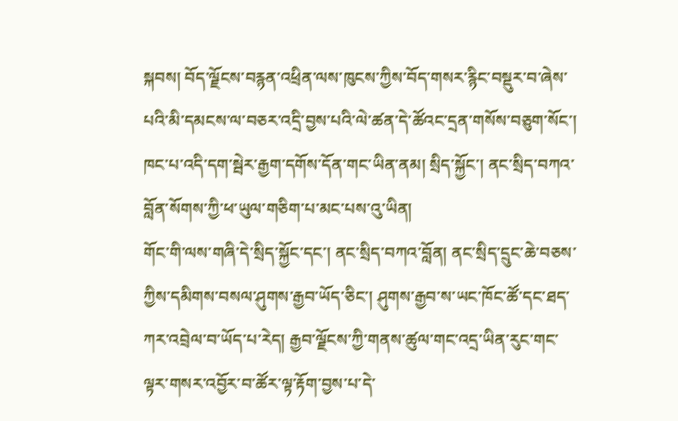སྐབས། བོད་ལྗོངས་བརྙན་འཕྲིན་ལས་ཁུངས་ཀྱིས་བོད་གསར་རྙིང་བསྡུར་བ་ཞེས་པའི་མི་དམངས་ལ་བཅར་འདྲི་བྱས་པའི་ལེ་ཚན་དེ་ཚོའང་དྲན་གསོས་བཅུག་སོང་།
ཁང་པ་འདི་དག་སྦེར་རྒྱག་དགོས་དོན་གང་ཡིན་ནམ། སྲིད་སྐྱོང་། ནང་སྲིད་བཀའ་བློན་སོགས་ཀྱི་ཕ་ཡུལ་གཅིག་པ་མང་པས་འུ་ཡིན།
གོང་གི་ལས་གཞི་དེ་སྲིད་སྐྱོང་དང་། ནང་སྲིད་བཀའ་བློན། ནང་སྲིད་དྲུང་ཆེ་བཅས་ཀྱིས་དམིགས་བསལ་ཤུགས་རྒྱབ་ཡོད་ཅིང་། ཤུགས་རྒྱབ་ས་ཡང་ཁོང་ཚོ་དང་ཐད་ཀར་འབྲེལ་བ་ཡོད་པ་རེད། རྒྱབ་ལྗོངས་ཀྱི་གནས་ཚུལ་གང་འདྲ་ཡིན་རུང་གང་ལྟར་གསར་འབྱོར་བ་ཚོར་ལྟ་རྟོག་བྱས་པ་དེ་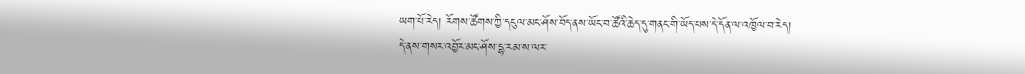ཡག་པོ་རེད། རོགས་ཚོགས་ཀྱི་དངུལ་མང་ཤོས་བོད་ནས་ཡོང་བ་ཚོའི་ཆེད་དུ་གནང་གི་ཡོད་པས་དེ་དོན་ལ་འཁྱོལ་བ་རེད།
དེ་ནས་གསར་འབྱོར་མང་ཤོས་དྷ་རམ་ས་ལར་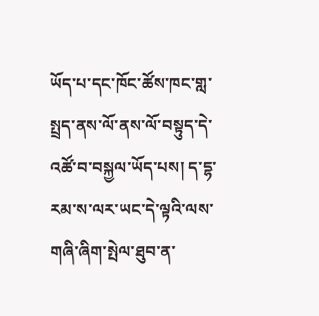ཡོད་པ་དང་ཁོང་ཚོས་ཁང་གླ་སྤྲད་ནས་ལོ་ནས་ལོ་བསྟུད་དེ་འཚོ་བ་བསྐྱལ་ཡོད་པས། ད་དྷ་རམ་ས་ལར་ཡང་དེ་ལྟའི་ལས་གཞི་ཞིག་སྤེལ་ཐུབ་ན་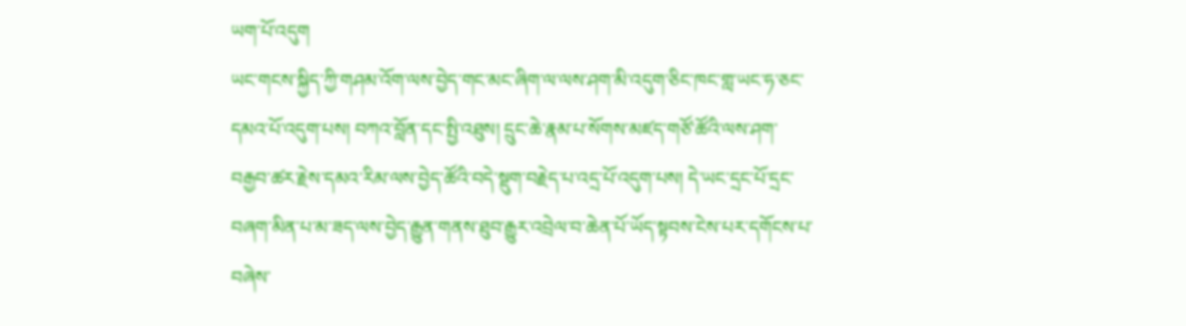ཡག་པོ་འདུག
ཡང་གངས་སྐྱིད་ཀྱི་གཤམ་འོག་ལས་བྱེད་གང་མང་ཞིག་ལ་ལས་ཤག་མི་འདུག་ཅིང་ཁང་གླ་ཡང་ཧ་ཅང་དམའ་པོ་འདུག་པས། བཀའ་བློན་དང་སྤྱི་འཐུས། དྲུང་ཆེ་རྣམ་པ་སོགས་མཛད་གཙོ་ཚོའི་ལས་ཤག་བརྒྱབ་ཚར་རྗེས་དམའ་རིམ་ལས་བྱེད་ཚོའི་བདེ་སྡུག་བརྗེད་པ་འདྲ་པོ་འདུག་པས། དེ་ཡང་དྲང་པོ་དྲང་བཞག་མིན་པ་མ་ཟད་ལས་བྱེད་རྒྱུན་གནས་ཐུབ་རྒྱུར་འབྲེལ་བ་ཆེན་པོ་ཡོད་སྟབས་ངེས་པར་དགོངས་པ་བཞེས་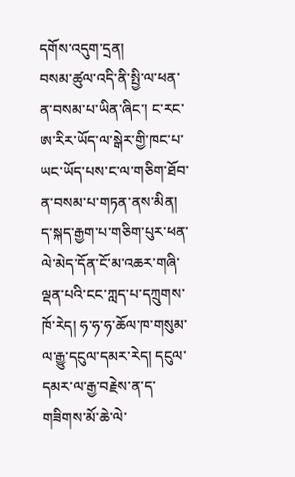དགོས་འདུག་དྲན།
བསམ་ཚུལ་འདི་ནི་སྤྱི་ལ་ཕན་ན་བསམ་པ་ཡིན་ཞིང་། ང་རང་ཨ་རིར་ཡོད་ལ་སྒེར་གྱི་ཁང་པ་ཡང་ཡོད་པས་ང་ལ་གཅིག་ཐོབ་ན་བསམ་པ་གཏན་ནས་མིན།
ད་སྐད་རྒྱག་པ་གཅིག་པུར་ཕན་ལེ་མེད་དོན་ངོ་མ་འཆར་གཞི་ལྡན་པའི་ངང་ཀླད་པ་དཀྲུགས་ཁོ་རེད། ཧ་ཧ་ཧ་ཆོལ་ཁ་གསུམ་ལ་རྒྱུ་དངུལ་དམར་རེད། དངུལ་དམར་ལ་རྒྱ་བརྗེས་ན་ད་གཟིགས་མོ་ཆེ་ལེ་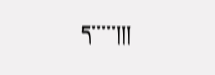ད་་་་་།།།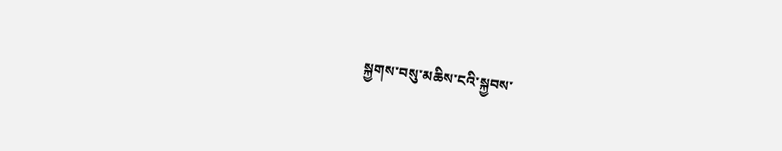སྐྱགས་བསུ་མཆིས་ངའི་སྐྱབས་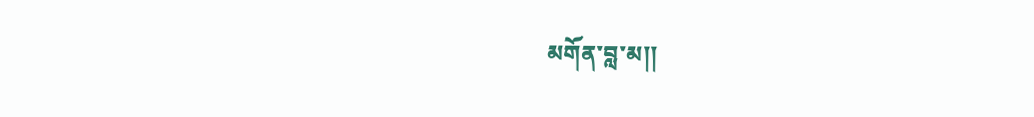མགོན་བླ་མ།།